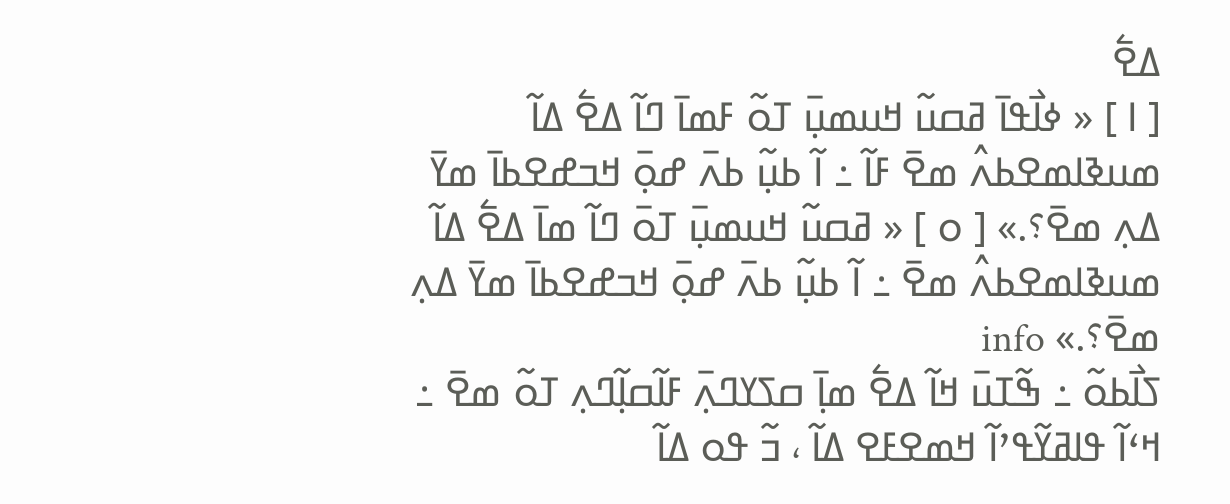ߡߐ߱
[ ߊ ] « ߦߊ߯ߟߊ߫ ߥߛߎ߬ ߞߎߘߎ߲߫ ߠߋ߬ ߓߘߊ߫ ߣߊ߬ ߡߐ߱ ߡߊ߬ ߘߎߢߊߘߐߕߍ߮ ߘߐ߫ ߓߊ߬ ߸ ߊ߬ ߕߎ߲߬ ߕߍ߫ ߝߋ߲߫ ߞߏߝߐߕߊ߫ ߘߌ߫ ߡߍ߲ ߘߐ߫؟.» [ ߋ ] « ߥߛߎ߬ ߞߎߘߎ߲߫ ߠߋ߫ ߣߊ߬ ߘߊ߫ ߡߐ߱ ߡߊ߬ ߘߎߢߊߘߐߕߍ߮ ߘߐ߫ ߸ ߊ߬ ߕߎ߲߬ ߕߍ߫ ߝߋ߲߫ ߞߏߝߐߕߊ߫ ߘߌ߫ ߡߍ߲ ߘߐ߫؟.» info
ߖߊ߯ߕߋ߬ ߸ ߒ߬ߠߎ߫ ߞߊ߬ ߡߐ߱ ߘߊ߲߫ ߛߖߌߣߍ߲߫ ߓߊ߬ߛߊ߲߬ߣߍ߲ ߠߋ߬ ߘߐ߫ ߸ ߞߵߊ߬ ߟߊߥߌ߬ߟߴߊ߬ ߞߘߐߓߐ ߡߊ߬ ، ߏ߬ ߟߋ ߡߊ߬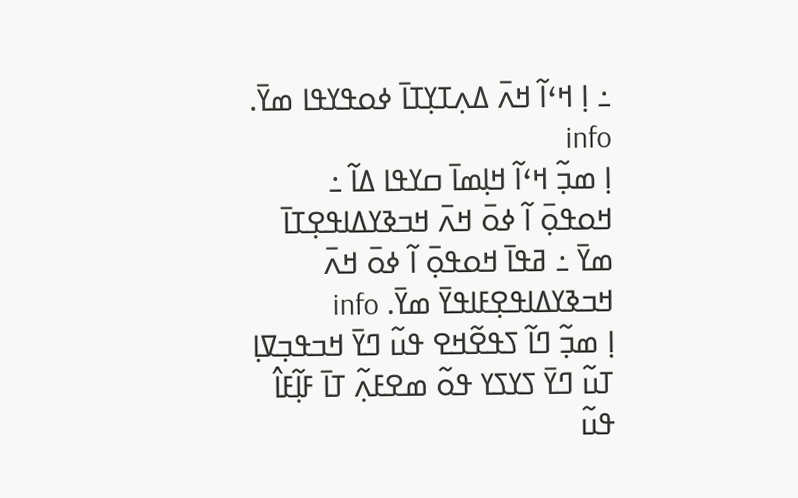߸ ߊ߲ ߞߵߊ߬ ߞߍ߫ ߡߍ߲ߠߌ߲ߠߊ߫ ߦߋߟߌߟߊ ߘߌ߫. info
ߊ߲ ߘߏ߲߬ ߞߵߊ߬ ߞߊ߲ߘߊ߫ ߛߌߟߊ ߡߊ߬ ߸ ߞߋߟߋ߲߫ ߊ߬ ߦߋ߫ ߞߍ߫ ߞߏߢߌߡߊߟߐ߲ߠߊ߫ ߘߌ߫ ߸ ߥߟߊ߫ ߞߋߟߋ߲߫ ߊ߬ ߦߋ߫ ߞߍ߫ ߞߏߢߌߡߊߟߐ߲ߓߊߟߌ߫ ߘߌ߫. info
ߊ߲ ߘߏ߲߬ ߣߊ߬ ߖߟߐ߬ߞߐ ߟߎ߬ ߣߌ߫ ߞߏߟߏ߲ߜߊ߲ ߠߎ߬ ߣߌ߫ ߖߌߖߌ ߟߋ߬ ߘߐߓߍ߲߬ ߠߊ߫ ߓߊ߲߬ߓߊ߮ ߟߎ߬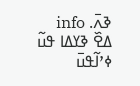ߢߍ߫. info
ߡߐ߰ ߢߌߡߊ ߟߎ߬ ߦߴߊ߬ߟߎ߫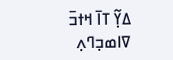ߡߌ߲߬ ߠߊ߫ ߞߙߏ߫ ߜߊߘߏ߲ߣߍ߲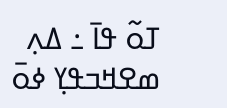ߠߋ߬ ߟߊ߫ ߸ ߡߍ߲ ߘߐߞߏߟߌ߲ ߦߋ߫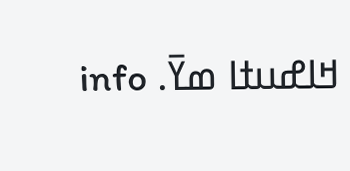ߞߊߝߎߙߊ ߘߌ߫. info